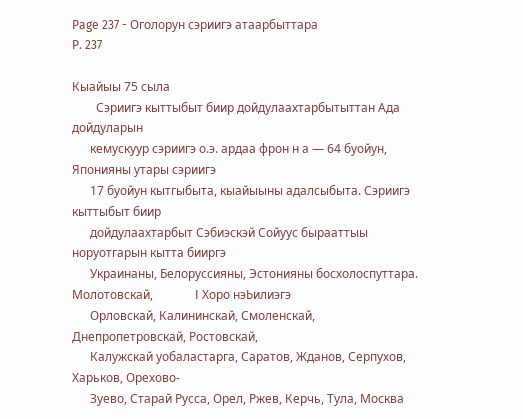Page 237 - Оголорун сэриигэ атаарбыттара
P. 237

Кыайыы 75 сыла
        Сэриигэ кыттыбыт биир дойдулаахтарбытыттан Ада дойдуларын
      кемускуур сэриигэ о.э. ардаа фрон н а — 64 буойун, Японияны утары сэриигэ
      17 буойун кытгыбыта, кыайыыны адалсыбыта. Сэриигэ кыттыбыт биир
      дойдулаахтарбыт Сэбиэскэй Сойуус бырааттыы норуотгарын кытта бииргэ
      Украинаны, Белоруссияны, Эстонияны босхолоспуттара. Молотовскай,              I Хоро нэЬилиэгэ
      Орловскай, Калининскай, Смоленскай, Днепропетровскай, Ростовскай,
      Калужскай уобаластарга, Саратов, Жданов, Серпухов, Харьков, Орехово-
      Зуево, Старай Русса, Орел, Ржев, Керчь, Тула, Москва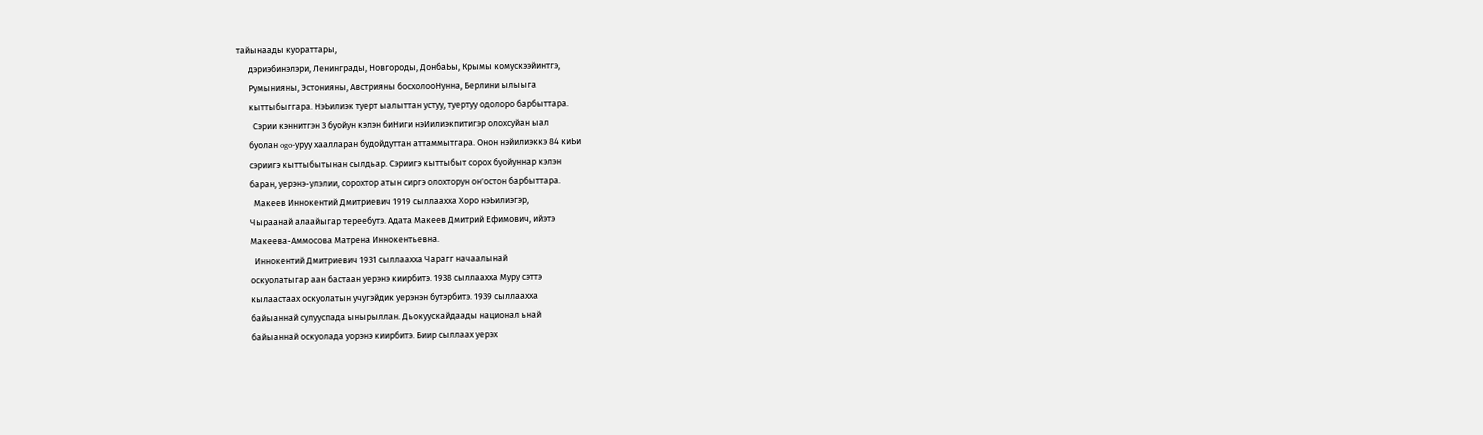тайынаады куораттары,
      дэриэбинэлэри, Ленинграды, Новгороды, ДонбаЬы, Крымы комускээйинтгэ,
      Румынияны, Эстонияны, Австрияны босхолооНунна, Берлини ылыыга
      кыттыбыггара. НэЬилиэк туерт ыалыттан устуу, туертуу одолоро барбыттара.
        Сэрии кэннитгэн 3 буойун кэлэн биНиги нэИилиэкпитигэр олохсуйан ыал
      буолан ogo-уруу хаалларан будойдуттан аттаммытгара. Онон нэйилиэккэ 84 киЬи
      сэриигэ кыттыбытынан сылдьар. Сэриигэ кыттыбыт сорох буойуннар кэлэн
      баран, уерэнэ-улэлии, сорохтор атын сиргэ олохторун он'остон барбыттара.
        Макеев Иннокентий Дмитриевич 1919 сыллаахха Хоро нэЬилиэгэр,
      Чыраанай алаайыгар тереебутэ. Адата Макеев Дмитрий Ефимович, ийэтэ
      Макеева-Аммосова Матрена Иннокентьевна.
        Иннокентий Дмитриевич 1931 сыллаахха Чарагг начаалынай
      оскуолатыгар аан бастаан уерэнэ киирбитэ. 1938 сыллаахха Муру сэттэ
      кылаастаах оскуолатын учугэйдик уерэнэн бутэрбитэ. 1939 сыллаахха
      байыаннай сулууспада ынырыллан. Дьокуускайдаады национал ьнай
      байыаннай оскуолада уорэнэ киирбитэ. Биир сыллаах уерэх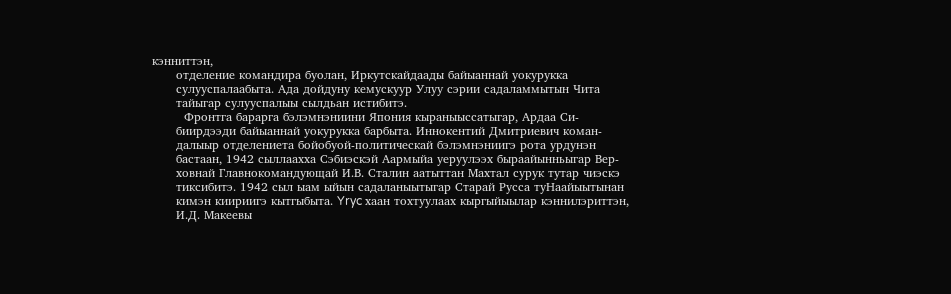кэнниттэн,
      отделение командира буолан, Иркутскайдаады байыаннай уокурукка
      сулууспалаабыта. Ада дойдуну кемускуур Улуу сэрии садаламмытын Чита
      тайыгар сулууспалыы сылдьан истибитэ.
        Фронтга барарга бэлэмнэниини Япония кыраныыссатыгар, Ардаа Си-
      биирдээди байыаннай уокурукка барбыта. Иннокентий Дмитриевич коман-
      далыыр отделениета бойобуой-политическай бэлэмнэниигэ рота урдунэн
      бастаан, 1942 сыллаахха Сэбиэскэй Аармыйа уеруулээх быраайынньыгар Вер-
      ховнай Главнокомандующай И.В. Сталин аатыттан Махтал сурук тутар чиэскэ
      тиксибитэ. 1942 сыл ыам ыйын садаланыытыгар Старай Русса туНаайыытынан
      кимэн киириигэ кытгыбыта. Yryc хаан тохтуулаах кыргыйыылар кэннилэриттэн,
      И.Д. Макеевы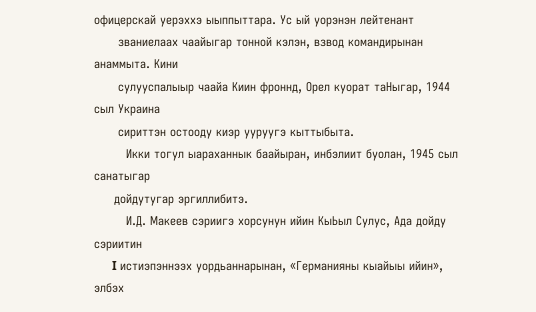офицерскай уерэххэ ыыппыттара. Ус ый уорэнэн лейтенант
      званиелаах чаайыгар тонной кэлэн, взвод командирынан анаммыта. Кини
      сулууспалыыр чаайа Киин фроннд, Орел куорат таНыгар, 1944 сыл Украина
      сириттэн остооду киэр ууруугэ кыттыбыта.
        Икки тогул ыараханнык баайыран, инбэлиит буолан, 1945 сыл санатыгар
     дойдутугар эргиллибитэ.
        И.Д. Макеев сэриигэ хорсунун ийин КыЬыл Сулус, Ада дойду сэриитин
      I истиэпэннээх уордьаннарынан, «Германияны кыайыы ийин», элбэх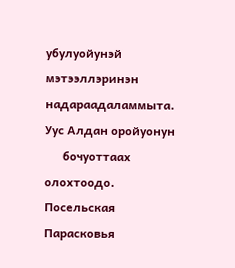убулуойунэй мэтээллэринэн надараадаламмыта. Уус Алдан оройуонун
      бочуоттаах олохтоодо. Посельская Парасковья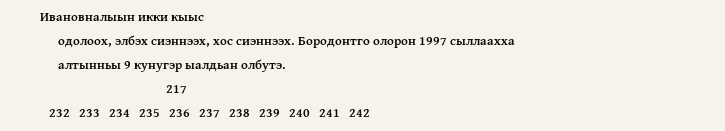Ивановналыын икки кыыс
      одолоох, элбэх сиэннээх, хос сиэннээх. Бородонтго олорон 1997 сыллаахха
      алтынньы 9 кунугэр ыалдьан олбутэ.
                                          217
   232   233   234   235   236   237   238   239   240   241   242